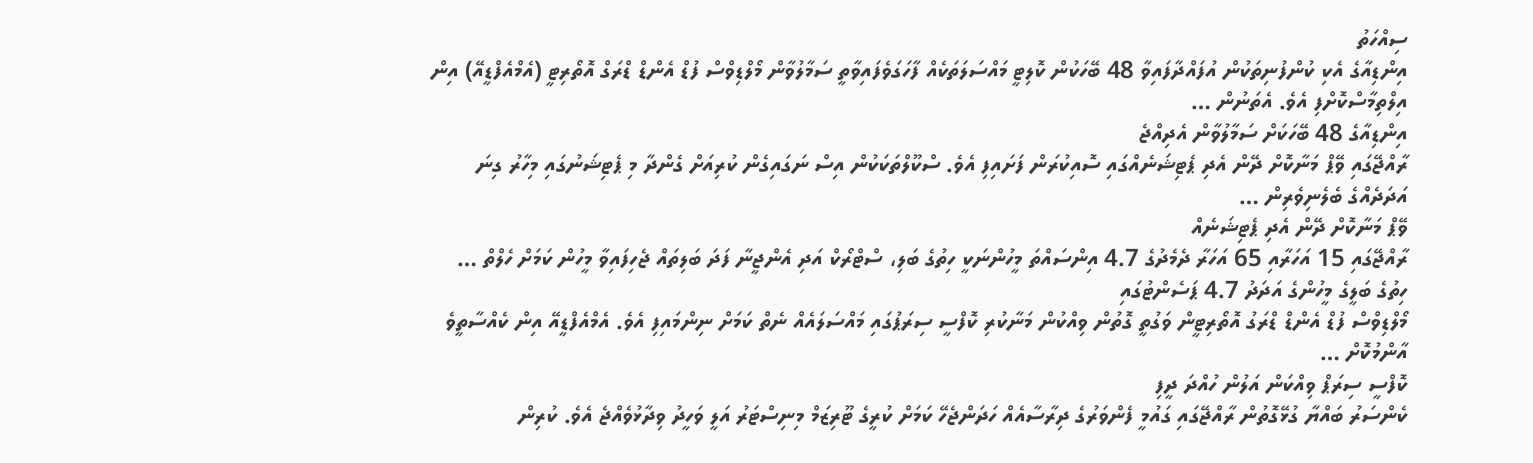ސިއްހަތު
އިންޑިއާގެ އެކި ކުންފުނިތަކުން އުފައްދާފައިވާ 48 ބޭހަކުން ކޮލިޓީ މައްސަލަތަކެއް ފާހަގަވެފައިވާތީ ސަމާލުވާން މޯލްޑިވްސް ފުޑް އެންޑް ޑްރަގް އޮތޯރިޓީ (އެމްއެފްޑީއޭ) އިން އިލްތިމާސްކޮށްފި އެވެ. އެތަނުން …
އިންޑިއާގެ 48 ބޭހަކަށް ސަމާލުވާން އެދިއްޖެ
ރާއްޖޭގައި ވޭޕް މަނާކޮށް ދޭން އެދި ޕެޓިޝަނެއްގައި ސޮއިކުރަން ފަށައިފި އެވެ. ސްކޫލްތަކަކުން އިސް ނަގައިގެން ކުރިއަށް ގެންދާ މި ޕެޓިޝަނުގައި މިހާރު ގިނަ އަދަދެއްގެ ބެލެނިވެރިން …
ވޭޕް މަނާކޮށް ދޭން އެދި ޕެޓިޝަނެއް
ރާއްޖޭގައި 15 އަހަރާއި 65 އަހަރާ ދެމެދުގެ 4.7 އިންސައްތަ މީހުންނަކީ ހިތުގެ ބަލި، ސްޓްރޯކް އަދި އެންޖީނާ ފަދަ ބަލިތައް ޖެހިފައިވާ މީހުން ކަމަށް ހެލްތް …
ހިތުގެ ބަލީގެ މީހުންގެ އަދަދު 4.7 ޕަސެންޓުގައި
މޯލްޑިވްސް ފުޑް އެންޑް ޑްރަގު އޮތޯރިޓީން ވަގުތީ ގޮތުން ވިއްކުން މަނާކުރި ކޮފްސީ ސިރަޕުގައި މައްސަލައެއް ނެތް ކަމަށް ނިންމައިފި އެވެ. އެމްއެފްޑީއޭ އިން ކެއްސާތީވެ އާންމުކޮށް …
ކޮފްސީ ސިރަޕް ވިއްކަން އަލުން ހުއްދަ ދީފި
ކެންސަރު ބައްޔާ ގުޅޭގޮތުން ރާއްޖޭގައި ގައުމީ ފެންވަރުގެ ދިރާސާއެއް ހަދަންޖެހޭ ކަމަށް ކުރީގެ ޓޫރިޒަމް މިނިސްޓަރު އަލީ ވަހީދު ވިދާޅުވެއްޖެ އެވެ. ކުރިން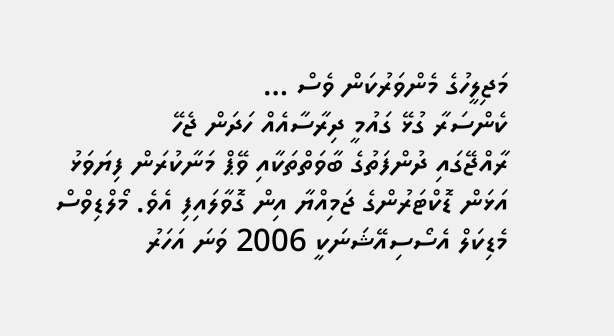މަޖިލީހުގެ މެންވަރުކަން ވެސް …
ކެންސަރާ ގުޅޭ ގައުމީ ދިރާސާއެއް ހަދަން ޖެހޭ
ރާއްޖޭގައި ދުންފަތުގެ ބާވަތްތަކާއި ވޭޕް މަނާކުރަން ފިޔަވަޅު އަޅަން ޑޮކްޓަރުންގެ ޖަމިއްޔާ އިން ގޮވާލައިފި އެވެ. މޯލްޑިވްސް މެޑިކަލް އެސޯސިއޭޝަނަކީ 2006 ވަނަ އަހަރު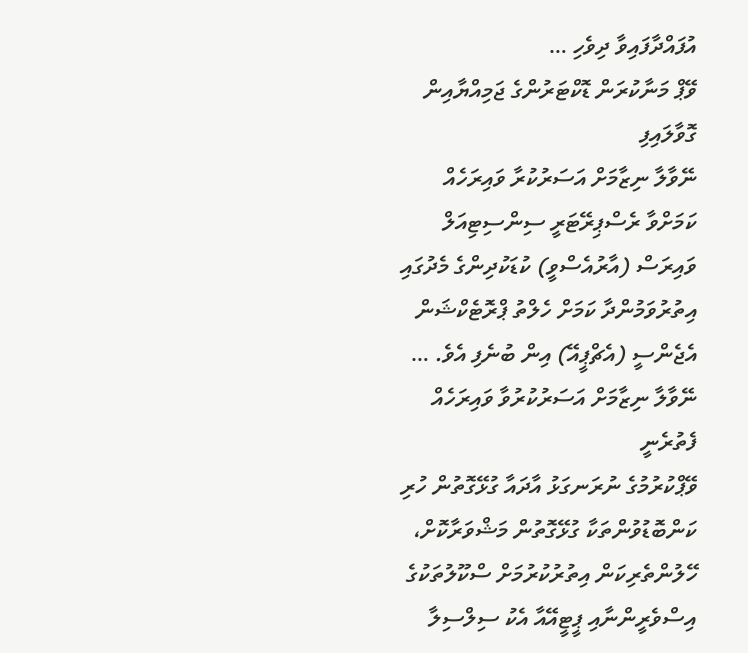އުފައްދާފައިވާ ދިވެހި …
ވޭޕް މަނާކުރަން ޑޮކްޓަރުންގެ ޖަމިއްޔާއިން ގޮވާލައިފި
ނޭވާލާ ނިޒާމަށް އަސަރުކުރާ ވައިރަހެއް ކަމަށްވާ ރެސްޕިރޭޓަރީ ސިންސިޓިއަލް ވައިރަސް (އާރުއެސްވީ) ކުޑަކުދިންގެ މެދުގައި އިތުރުވަމުންދާ ކަމަށް ހެލްތު ޕްރޮޓެކްޝަން އެޖެންސީ (އެޗްޕީއޭ) އިން ބުނެފި އެވެ. …
ނޭވާލާ ނިޒާމަށް އަސަރުކުރުވާ ވައިރަހެއް ފެތުރެނީ
ވޭޕްކުރުމުގެ ނުރަނގަޅު އާދައާ ގުޅޭގޮތުން ހުރި ކަންބޮޑުވުންތަކާ ގުޅޭގޮތުން މަޝްވަރާކޮށް، ހޭލުންތެރިކަން އިތުރުކުރުމަށް ސްކޫލުތަކުގެ އިސްވެރީންނާއި ޕީޓީއޭއާ އެކު ސިލްސިލާ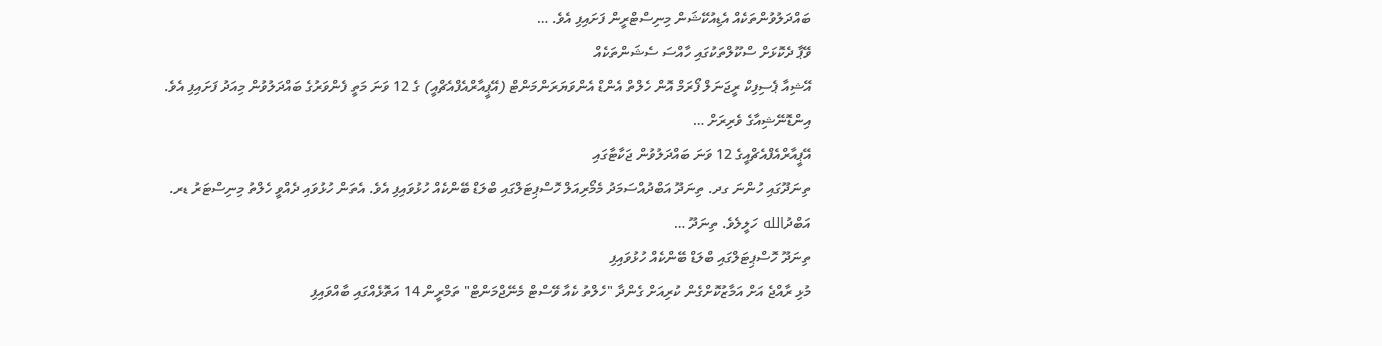ބައްދަލުވުންތަކެއް އެޑިއުކޭޝަން މިނިސްޓްރީން ފަށައިފި އެވެ. …
ވޭޕާ ދެކޮޅަށް ސްކޫލްތަކުގައި ހާއްސަ ސެޝަންތަކެއް
އޭޝިއާ ޕެސިފިކް ރީޖަނަލް ފޯރަމް އޮން ހެލްތް އެންޑް އެންވަޔަރަންމަންޓް (އޭޕީއާރްއެފްއެޗްއީ) ގެ 12 ވަނަ މަތީ ފެންވަރުގެ ބައްދަލުވުން މިއަދު ފަށައިފި އެވެ. އިންޑޮނޭޝިއާގެ ވެރިރަށް …
އޭޕީއާރްއެފްއެޗްއީގެ 12 ވަނަ ބައްދަލުވުން ޖަކާޓާގައި
ތިނަދޫގައި ހުންނަ ގދ. ތިނަދޫ އަބްދުއްސަމަދު މެމޯރިއަލް ހޮސްޕިޓަލްގައި ބްލަޑް ބޭންކެއް ހުޅުވައިފި އެވެ. އެތަން ހުޅުވައި ދެއްވީ ހެލްތު މިނިސްޓަރު ޑރ. އަބްދުالله ހަލީލެވެ. ތިނަދޫ …
ތިނަދޫ ހޮސްޕިޓަލްގައި ބްލަޑް ބޭންކެއް ހުޅުވައިފި
މުޅި ރާއްޖެ އަށް އަމާޒުކޮށްގެން ކުރިއަށް ގެންދާ "ހެލްތު ކެއާ ވޭސްޓް މެނޭޖްމަންޓް" ތަމްރީން 14 އަތޮޅެއްގައި ބާއްވައިފި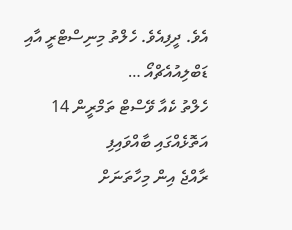އެވެ. ދީފިއެވެ. ހެލްތު މިނިސްޓްރީ އާއި ޑަބްލިއުއެޗްއޯ …
ހެލްތު ކެއާ ވޭސްޓް ތަމްރީން 14 އަތޮޅެއްގައި ބާއްވައިފި
ރާއްޖެ އިން މިހާތަނަށް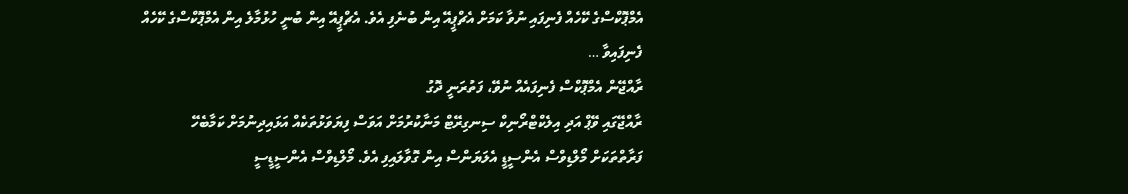އެމްޕޮކްސްގެ ކޭހެއް ފެނިފައި ނުވާ ކަމަށް އެޗްޕީއޭ އިން ބުނެފި އެވެ. އެޗްޕީއޭ އިން ބުނީ ހުޅުމާލެ އިން އެމްޕޮކްސްގެ ކޭހެއް ފެނިފައިވާ …
ރާއްޖޭން އެމްޕޮކްސް ފެނިފައެއް ނުވޭ، ފަތުރަނީ ދޮގު
ރާއްޖޭގައި ވޭޕް އަދި އިލެކްޓްރޯނިކް ސިނގިރޭޓް މަނާކުރުމަށް އަވަސް ފިޔަވަޅުތަކެއް އަޅައިދިނުމަށް ކަމާބެހޭ ފަރާތްތަކަށް މޯލްޑިވްސް އެންސީޑީ އެލަޔަންސް އިން ގޮވާލައިފި އެވެ. މޯލްޑިވްސް އެންސީޑީސީ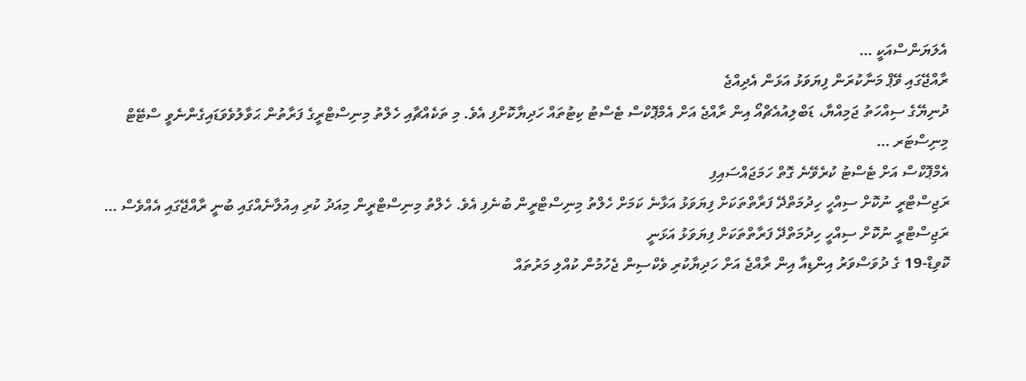އެލަޔަންސްއަކީ …
ރާއްޖޭގައި ވޭޕް މަނާކުރަން ފިޔަވަޅު އަޅަން އެދިއްޖެ
ދުނިޔޭގެ ސިއްހަތު ޖަމިއްޔާ، ޑަބްލިއުއެޗްއޯ އިން ރާއްޖެ އަށް އެމްޕޮކްސް ޓެސްޓު ކިޓުތައް ހަދިޔާކޮށްފި އެވެ. މި ތަކެއްޗާއި ހެލްތު މިނިސްޓްރީގެ ފަރާތުން ޙަވާލުވެވަޑައިގެންނެވީ ސްޓޭޓް މިނިސްޓަރ …
އެމްޕޮކްސް އަށް ޓެސްޓު ކުރެވޭނެ ގޮތް ހަމަޖައްސައިފި
ރަޖިސްޓްރީ ނުކޮށް ސިއްހީ ހިދުމަތްދޭ ފަރާތްތަކަށް ފިޔަވަޅު އަޅާނެ ކަމަށް ހެލްތު މިނިސްޓްރީން ބުނެފި އެވެ. ހެލްތު މިނިސްޓްރީން މިއަދު ކުރި އިއުލާނެއްގައި ބުނީ ރާއްޖޭގައި އެއްވެސް …
ރަޖިސްޓްރީ ނުކޮށް ސިއްހީ ހިދުމަތްދޭ ފަރާތްތަކަށް ފިޔަވަޅު އަޅަނީ
ކޮވިޑް-19 ގެ ދުވަސްވަރު އިންޑިއާ އިން ރާއްޖެ އަށް ހަދިޔާކުރި ވެކްސިން ޖެހުމުން ކުއްލި މަރުތައް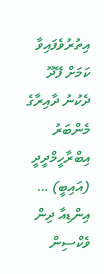އިތުރުވެފައިވާ ކަމަށް ފޭދޫ ދެކުނު ދާއިރާގެ މެންބަރު އިބްރާހީމްދީދީ (އައިބީ) …
އިންޑިއާ ދިން ވެކްސިން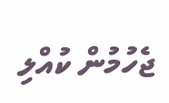ޖެހުމުން ކުއްލި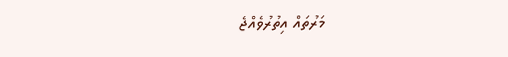މަރުތައް އިތުރުވެއްޖެ